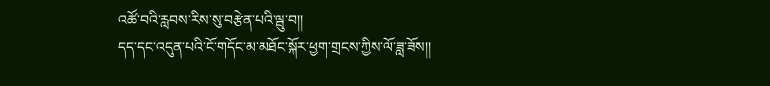འཚོ་བའི་རླབས་རིས་སུ་བརྩེན་པའི་ལྦུ་བ།།
དད་དང་འདུན་པའི་ངོ་གདོང་མ་མཐོང་སྐོར་ཕྱག་གྲངས་ཀྱིས་ལོ་ཟླ་ཟོས།།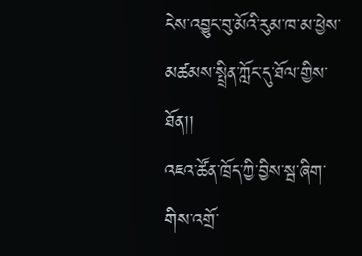ངེས་འབྱུང་བུ་མོའི་རུམ་ཁ་མ་ཕྱེས་མཚམས་སྤྲིན་ཀློང་དུ་ཐོལ་གྱིས་ཐོན།།
འཇའ་ཚོན་ཁྲོད་ཀྱི་བྱིས་སྦ་ཞིག་གིས་འགྲོ་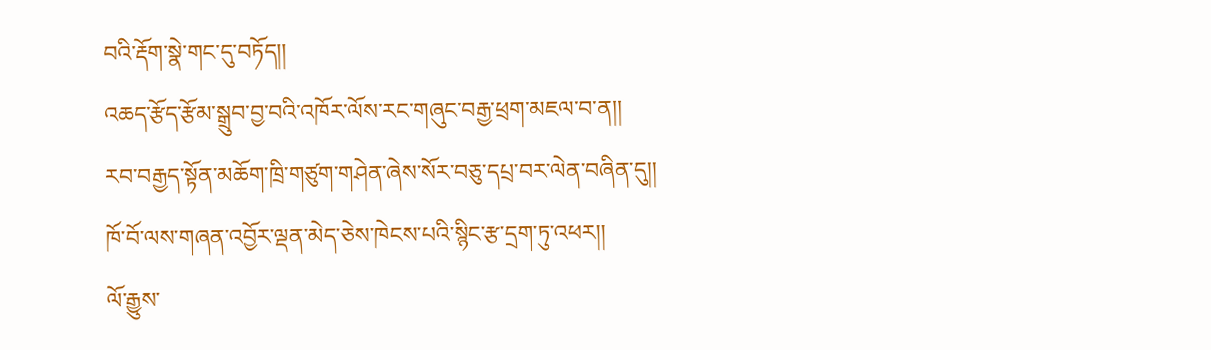བའི་རྡོག་སྣེ་གང་དུ་བཏོད།།
འཆད་རྩོད་རྩོམ་སྒྲུབ་བྱ་བའི་འཁོར་ལོས་རང་གཞུང་བརྒྱ་ཕྲག་མཇལ་བ་ན།།
རབ་བརྒྱད་སྟོན་མཆོག་ཁྲི་གཙུག་གཤེན་ཞེས་སོར་བཅུ་དཔྲ་བར་ལེན་བཞིན་དུ།།
ཁོ་བོ་ལས་གཞན་འབྱོར་ལྡན་མེད་ཅེས་ཁེངས་པའི་སྙིང་རྩ་དྲག་ཏུ་འཕར།།
ལོ་རྒྱུས་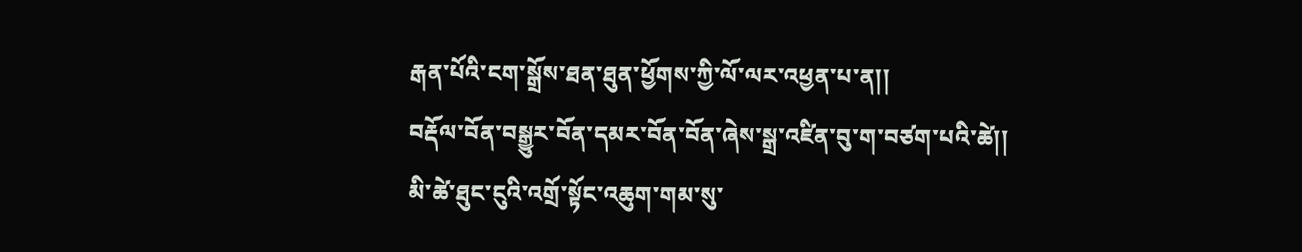རྒན་པོའི་ངག་སྒྲོས་ཐན་ཐུན་ཕྱོགས་ཀྱི་ལོ་ལར་འཕྱན་པ་ན།།
བརྡོལ་བོན་བསྒྱུར་བོན་དམར་བོན་བོན་ཞེས་སྒྲ་འཛིན་བུ་ག་བཙག་པའི་ཚེ།།
མི་ཚེ་ཐུང་ངུའི་འགྲོ་སྟོང་འཆུག་གམ་སུ་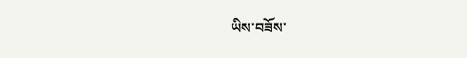ཡིས་བཟོས་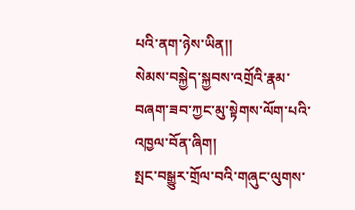པའི་ནག་ཉེས་ཡིན།།
སེམས་བསྐྱེད་སྐྱབས་འགྲོའི་རྣམ་བཞག་ཟབ་ཀྱང་མུ་སྟེགས་ལོག་པའི་འཁྱལ་བོན་ཞིག།
སྤང་བསྒྱུར་གྲོལ་བའི་གཞུང་ལུགས་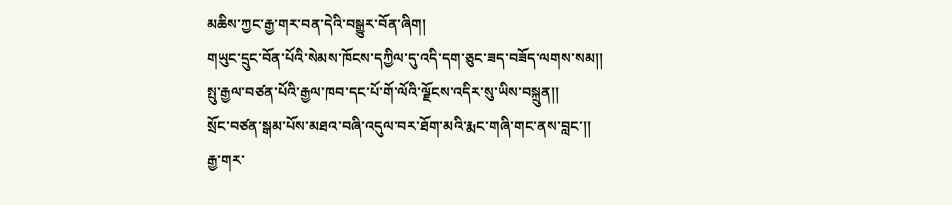མཆིས་ཀྱང་རྒྱ་གར་བན་དེའི་བསྒྱུར་བོན་ཞིག།
གཡུང་དྲུང་བོན་པོའི་སེམས་ཁོངས་དཀྱིལ་དུ་འདི་དག་ཅུང་ཟད་བཟོད་ལགས་སམ།།
སྤུ་རྒྱལ་བཙན་པོའི་རྒྱལ་ཁབ་དང་པོ་གོ་ལོའི་ལྗོངས་འདིར་སུ་ཡིས་བསྐྲུན།།
སྲོང་བཙན་སྒམ་པོས་མཐའ་བཞི་འདུལ་བར་ཐོག་མའི་རྨང་གཞི་གང་ནས་བླང་།།
རྒྱ་གར་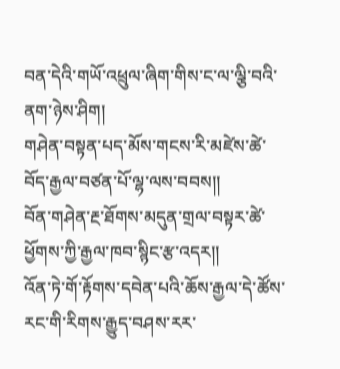བན་དེའི་གཡོ་འཕྲུལ་ཞིག་གིས་ང་ལ་ལྕི་བའི་ནག་ཉེས་ཤིག།
གཤེན་བསྟན་པད་མོས་གངས་རི་མཛེས་ཚེ་བོད་རྒྱལ་བཙན་པོ་ལྷ་ལས་བབས།།
བོན་གཤེན་རྔ་ཐོགས་མདུན་གྲལ་བསྟར་ཚེ་ཕྱོགས་ཀྱི་རྒྱལ་ཁབ་སྙིང་རྩ་འདར།།
འོན་ཏེ་གོ་རྟོགས་དབེན་པའི་ཆོས་རྒྱལ་དེ་ཚོས་རང་གི་རིགས་རྒྱུད་བཤས་རར་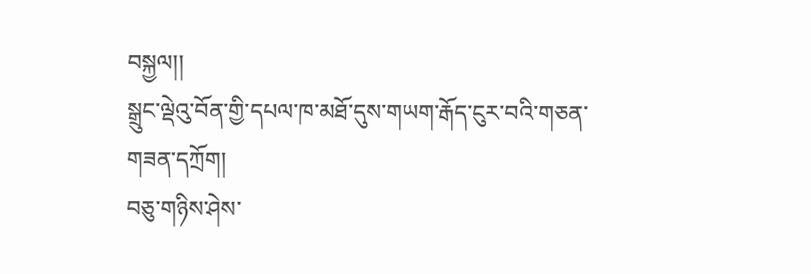བསྐྱལ།།
སྒྲུང་ལྡེའུ་བོན་གྱི་དཔལ་ཁ་མཐོ་དུས་གཡག་རྒོད་ངུར་བའི་གཅན་གཟན་དཀྲོག།
བཅུ་གཉིས་ཤེས་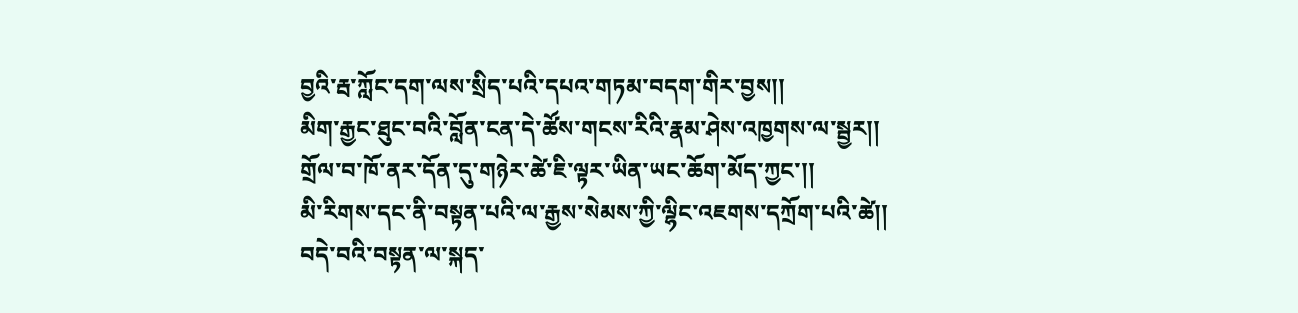བྱའི་རྦ་ཀློང་དག་ལས་སྲིད་པའི་དཔའ་གཏམ་བདག་གིར་བྱས།།
མིག་རྒྱང་ཐུང་བའི་བློན་ངན་དེ་ཚོས་གངས་རིའི་རྣམ་ཤེས་འཁྱགས་ལ་སྦྱར།།
གྲོལ་བ་ཁོ་ནར་དོན་དུ་གཉེར་ཚེ་ཇི་ལྟར་ཡིན་ཡང་ཆོག་མོད་ཀྱང་།།
མི་རིགས་དང་ནི་བསྟན་པའི་ལ་རྒྱས་སེམས་ཀྱི་ལྷིང་འཇགས་དཀྲོག་པའི་ཚེ།།
བདེ་བའི་བསྟན་ལ་སྐད་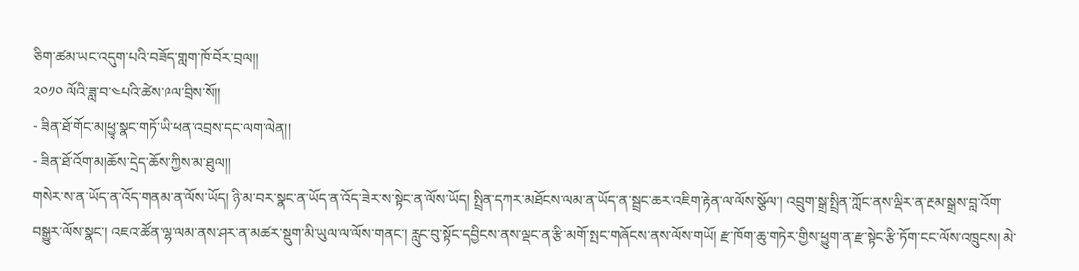ཅིག་ཚམ་ཡང་འདུག་པའི་བཟོད་གླག་ཁོ་བོར་བྲལ།།
༢༠༡༠ ལོའི་ཟླ་བ་༤པའི་ཚེས་༩ལ་བྲིས་སོ།།
- ཟིན་ཐོ་གོང་མ།ཕྱྭ་སྣང་གཏོ་ཡི་ཕན་འབྲས་དང་ལག་ལེན།།
- ཟིན་ཐོ་འོག་མ།ཆོས་དྲེད་ཆོས་ཀྱིས་མ་ཐུལ།།
གསེར་ས་ན་ཡོད་ན་འོད་གནམ་ན་ལོས་ཡོད། ཉི་མ་བར་སྣང་ན་ཡོད་ན་འོད་ཟེར་ས་སྟེང་ན་ལོས་ཡོད། སྤྲིན་དཀར་མཐོངས་ལམ་ན་ཡོད་ན་སྦྲང་ཆར་འཇིག་རྟེན་ལ་ལོས་སྩོལ་། འབྲུག་སྒྲ་སྤྲིན་ཀློང་ནས་ལྡིར་ན་རྔམ་སྒྲས་བླ་འོག་བསྒྱུར་ལོས་སྣང་། འཇའ་ཚོན་ལྷ་ལམ་ནས་ཤར་ན་མཚར་སྡུག་མི་ཡུལ་ལ་ལོས་གནང་། རླུང་བུ་སྟོང་དབྱིངས་ནས་ལྡང་ན་རྩི་མགོ་སྤང་གཞོངས་ནས་ལོས་གཡོ། རྫ་ཁོག་ཆུ་གཏེར་གྱིས་ཕྱུག་ན་རྫ་སྟེང་རྩི་ཏོག་ངང་ལོས་འཁྲུངས། མེ་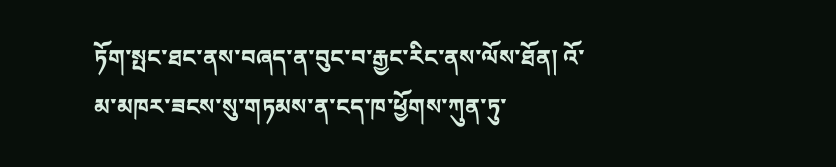ཏོག་སྤང་ཐང་ནས་བཞད་ན་བུང་བ་རྒྱང་རིང་ནས་ལོས་ཐོན། འོ་མ་མཁར་ཟངས་སུ་གཏམས་ན་ངད་ཁ་ཕྱོགས་ཀུན་ཏུ་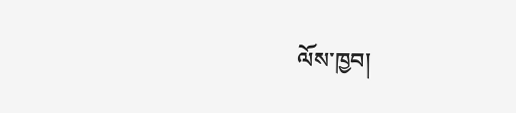ལོས་ཁྱབ།